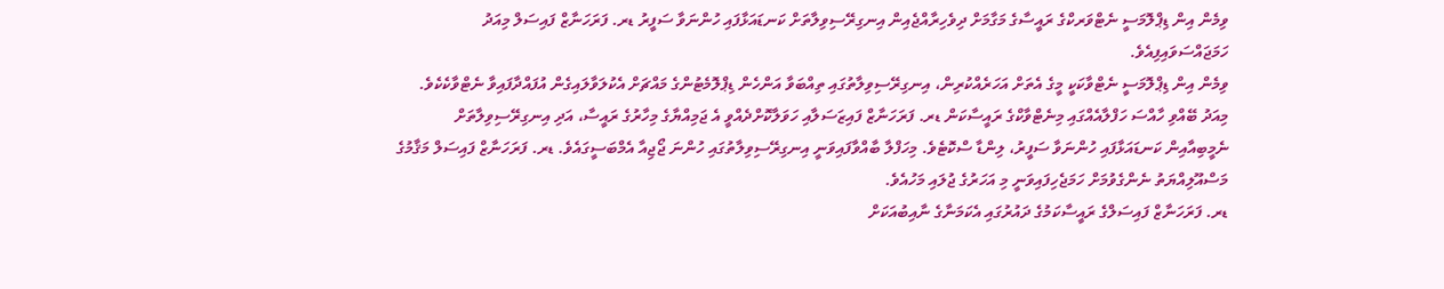ވިމެން އިން ޑިޕްލޮމަސީ ނެޓްވަރކްގެ ރައީސާގެ މަގާމަށް ދިވެހިރާއްޖެއިން އިނގިރޭސިވިލާތަށް ކަނޑައަޅާފައި ހުންނަވާ ސަފީރު ޑރ. ފަރަހަނާޒް ފައިސަލް މިއަދު ހަމަޖައްސަވައިފިއެވެ.
ވިމެން އިން ޑިޕްލޮމަސީ ނެޓްވާކަކީ މީގެ އެތަށް އަހަރެއްކުރިން، އިނގިރޭސިވިލާތުގައި ތިއްބަވާ އަންހެން ޑިޕްލޮމެޓުންގެ މައްޗަށް އެކުލަވާލައިގެން އުފައްދާފައިވާ ނެޓްވާކެކެވެ.
މިއަދު ބޭއްވި ހާއްސަ ހަފްލާއެއްގައި މިނެޓްވާކްގެ ރައީސާކަން ޑރ. ފަރަހަނާޒް ފައިޒަސަލާއި ހަވަލާކޮށްދެއްވީ އެ ޖަމިއްޔާގެ މިހާރުގެ ރައީސާ، އަދި އިނގިރޭސިވިލާތަށް ނެމީބިއާއިން ކަނޑައަޅާފައި ހުންނަވާ ސަފީރު، ލިންޑާ ސްކޮޓެވެ. މިހަފްލާ ބާއްވާފައިވަނީ އިނގިރޭސިވިލާތުގައި ހުންނަ ޖޯޖިއާ އެމްބަސީގައެވެ. ޑރ. ފަރަހަނާޒް ފައިސަލް މަޤާމުގެ މަސްއޫލިއްޔަތު ނެންގެވުމަށް ހަމަޖެހިފައިވަނީ މި އަހަރުގެ ޖުލައި މަހުއެވެ.
ޑރ. ފަރަހަނާޒް ފައިސަލްގެ ރައީސާކަމުގެ ދައުރުގައި އެކަމަނާގެ ނާއިބުއަކަށް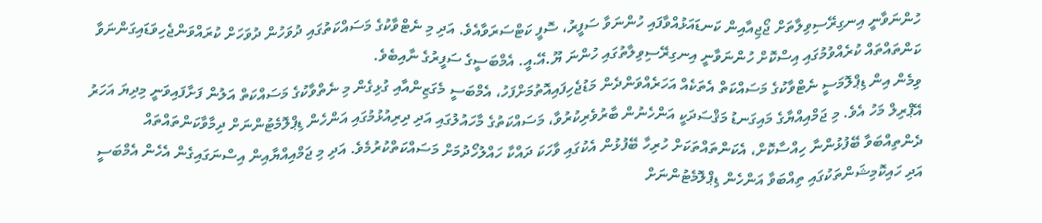ހުންނަވާނީ އިނގިރޭސިވިލާތަށް ޖޯޖިއާއިން ކަނޑައަޅުއްވާފައި ހުންނަވާ ސަފީރު، ސޮފީ ކަޓްސަރަވާއެވެ. އަދި މި ނެޓްވާކުގެ މަސައްކަތުގައި ދުވަހުން ދުވަހަށް ކުރައްވަންޖެހިވަޑައިގަންނަވާ ކަންތައްތައް ކުރެއްވުމުގައި އިސްކޮށް ހުންނަވާނީ އިނގިރޭސިވިލާތުގައި ހުންނަ ޔޫ.އޭ.އީ. އެމްބަސީގެ ސަފީރުގެ ނާއިބެވެ.
ވިމެން އިން ޑިޕްލޮމަސީ ނެޓްވާކުގެ މަސައްކަތް އެތަކެއް އަހަރެއްވަންދެން މަޑުޖެހިފައިއޮތުމަށްފަހު، އެމްބަސީ މެގަޒިންއާއި ގުޅިގެން މި ނެތްވާކުގެ މަސައްކަތް އަލުން ފަށާފައިވަނީ މިދިޔަ އަހަރު އޭޕްރިލް މަހު އެވެ. މި ޖަމްއިއްޔާގެ މައިގަނޑު މަޤްސަދަކީ އަންހެނުން ބާރުވެރިކުރުވާ، މަސައްކަތުގެ މާހައުލުގައި އަދި ދިރިއުޅުމުގައި އަންހެން ޑިޕްލޮމެޓުންނަށް ދިމާވާކަންތައްތައް ދެންތިއްބަވާ ބޭފުޅުންނާ ހިއްސާކޮށް، އެކަންތައްތަކަށް ހުރިހާ ބޭފުޅުން އެކުގައި ވާހަކަ ދައްކާ ހައްލުހޯދުމަށް މަސައްކަތްކުރުމެވެ. އަދި މި ޖަމްއިއްޔާއިން އިސްނަގައިގެން އެހެން އެމްބަސީ އަދި ހައިކޮމިޝަންތަކުގައި ތިއްބަވާ އަންހެން ޑިޕްލޮމެޓުންނަށް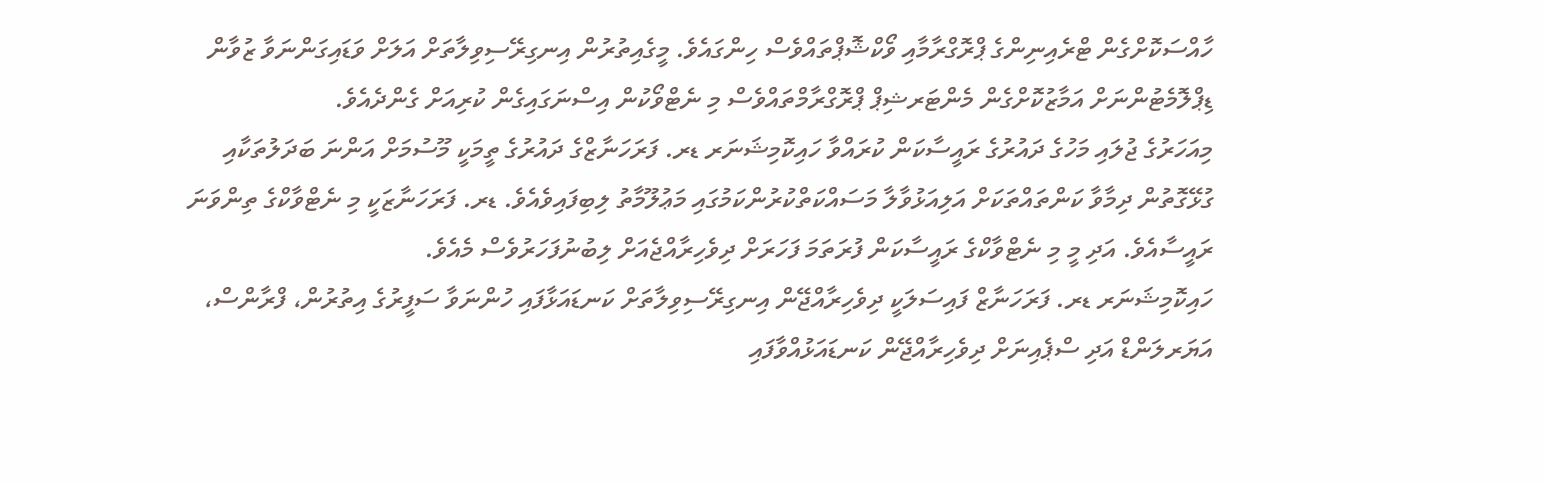ހާއްސަކޮށްގެން ޓްރެއިނިންގެ ޕްރޮގްރާމާއި ވޯކްޝޮޕްތައްވެސް ހިންގައެވެ. މީގެއިތުރުން އިނގިރޭސިވިލާތަށް އަލަށް ވަޑައިގަންނަވާ ޒުވާން ޑިޕްލޮމެޓުންނަށް އަމާޒުކޮށްގެން މެންޓަރޝިޕް ޕްރޮގްރާމްތައްވެސް މި ނެޓްވޯކުން އިސްނަގައިގެން ކުރިއަށް ގެންދެއެވެ.
މިއަހަރުގެ ޖުލައި މަހުގެ ދައުރުގެ ރައީސާކަން ކުރައްވާ ހައިކޮމިޝަނަރ ޑރ. ފަރަހަނާޒްގެ ދައުރުގެ ތީމަކީ މޫސުމަށް އަންނަ ބަދަލުތަކާއި ގުޅޭގޮތުން ދިމާވާ ކަންތައްތަކަށް އަލިއަޅުވާލާ މަސައްކަތްކުރުންކަމުގައި މަޢުލޫމާތު ލިބިފައިވެއެވެ. ޑރ. ފަރަހަނާޒަކީ މި ނެޓްވާކްގެ ތިންވަނަ ރައީސާއެވެ. އަދި މީ މި ނެޓްވާކްގެ ރައީސާކަން ފުރަތަމަ ފަހަރަށް ދިވެހިރާއްޖެއަށް ލިބުނުފަހަރުވެސް މެއެވެ.
ހައިކޮމިޝަނަރ ޑރ. ފަރަހަނާޒް ފައިސަލަކީ ދިވެހިރާއްޖޭން އިނގިރޭސިވިލާތަށް ކަނޑައަޅާފައި ހުންނަވާ ސަފީރުގެ އިތުރުން، ފްރާންސް، އަޔަރލަންޑް އަދި ސްޕެއިނަށް ދިވެހިރާއްޖޭން ކަނޑައަޅުއްވާފައި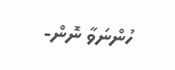ހުންނަވާ ނޮން-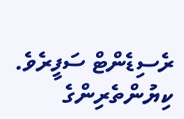ރެސިޑެންޓް ސަފީރެވެ.
ކިޔުންތެރިންގެ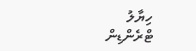ހިޔާލު
ޓްރެންޑިން